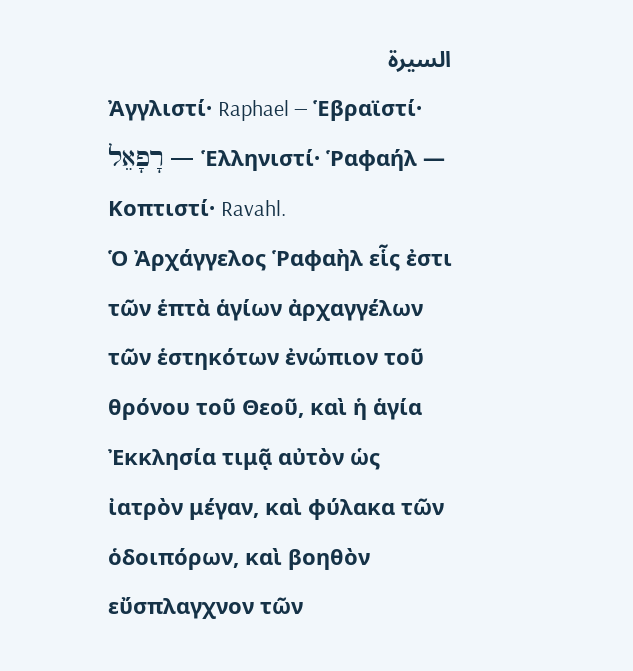السيرة
Ἀγγλιστί· Raphael — Ἑβραϊστί· רָפָאֵל — Ἑλληνιστί· Ῥαφαήλ — Κοπτιστί· Ravahl.
Ὁ Ἀρχάγγελος Ῥαφαὴλ εἷς ἐστι τῶν ἑπτὰ ἁγίων ἀρχαγγέλων τῶν ἑστηκότων ἐνώπιον τοῦ θρόνου τοῦ Θεοῦ, καὶ ἡ ἁγία Ἐκκλησία τιμᾷ αὐτὸν ὡς ἰατρὸν μέγαν, καὶ φύλακα τῶν ὁδοιπόρων, καὶ βοηθὸν εὔσπλαγχνον τῶν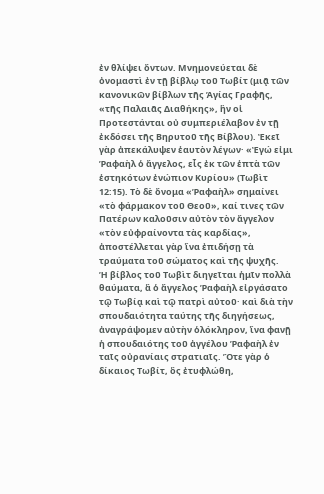ἐν θλίψει ὄντων. Μνημονεύεται δὲ ὀνομαστὶ ἐν τῇ βίβλῳ τοῦ Τωβίτ (μιᾷ τῶν κανονικῶν βίβλων τῆς Ἁγίας Γραφῆς, «τῆς Παλαιᾶς Διαθήκης», ἣν οἱ Προτεστάνται οὐ συμπεριέλαβον ἐν τῇ ἐκδόσει τῆς Βηρυτοῦ τῆς Βίβλου). Ἐκεῖ γὰρ ἀπεκάλυψεν ἑαυτὸν λέγων· «Ἐγώ εἰμι Ῥαφαὴλ ὁ ἄγγελος, εἷς ἐκ τῶν ἑπτὰ τῶν ἑστηκότων ἐνώπιον Κυρίου» (Τωβὶτ 12:15). Τὸ δὲ ὄνομα «Ῥαφαὴλ» σημαίνει «τὸ φάρμακον τοῦ Θεοῦ», καί τινες τῶν Πατέρων καλοῦσιν αὐτὸν τὸν ἄγγελον «τὸν εὐφραίνοντα τὰς καρδίας», ἀποστέλλεται γὰρ ἵνα ἐπιδήσῃ τὰ τραύματα τοῦ σώματος καὶ τῆς ψυχῆς.
Ἡ βίβλος τοῦ Τωβὶτ διηγεῖται ἡμῖν πολλὰ θαύματα, ἃ ὁ ἄγγελος Ῥαφαὴλ εἰργάσατο τῷ Τωβίᾳ καὶ τῷ πατρὶ αὐτοῦ· καὶ διὰ τὴν σπουδαιότητα ταύτης τῆς διηγήσεως, ἀναγράψομεν αὐτὴν ὁλόκληρον, ἵνα φανῇ ἡ σπουδαιότης τοῦ ἀγγέλου Ῥαφαὴλ ἐν ταῖς οὐρανίαις στρατιαῖς. Ὅτε γὰρ ὁ δίκαιος Τωβίτ, ὃς ἐτυφλώθη,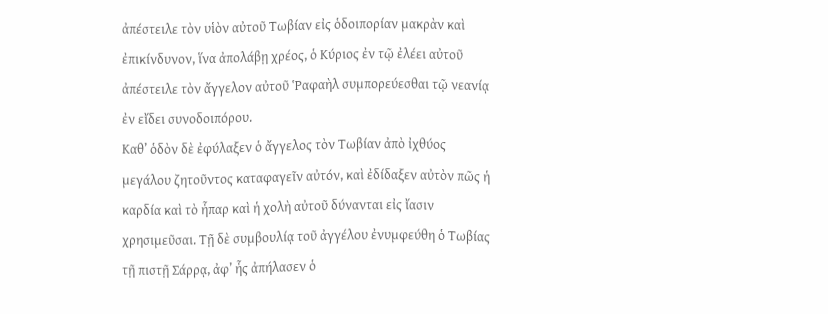ἀπέστειλε τὸν υἱὸν αὐτοῦ Τωβίαν εἰς ὁδοιπορίαν μακρὰν καὶ ἐπικίνδυνον, ἵνα ἀπολάβῃ χρέος, ὁ Κύριος ἐν τῷ ἐλέει αὐτοῦ ἀπέστειλε τὸν ἄγγελον αὐτοῦ Ῥαφαὴλ συμπορεύεσθαι τῷ νεανίᾳ ἐν εἴδει συνοδοιπόρου.
Καθ’ ὁδὸν δὲ ἐφύλαξεν ὁ ἄγγελος τὸν Τωβίαν ἀπὸ ἰχθύος μεγάλου ζητοῦντος καταφαγεῖν αὐτόν, καὶ ἐδίδαξεν αὐτὸν πῶς ἡ καρδία καὶ τὸ ἧπαρ καὶ ἡ χολὴ αὐτοῦ δύνανται εἰς ἴασιν χρησιμεῦσαι. Τῇ δὲ συμβουλίᾳ τοῦ ἀγγέλου ἐνυμφεύθη ὁ Τωβίας τῇ πιστῇ Σάρρᾳ, ἀφ’ ἧς ἀπήλασεν ὁ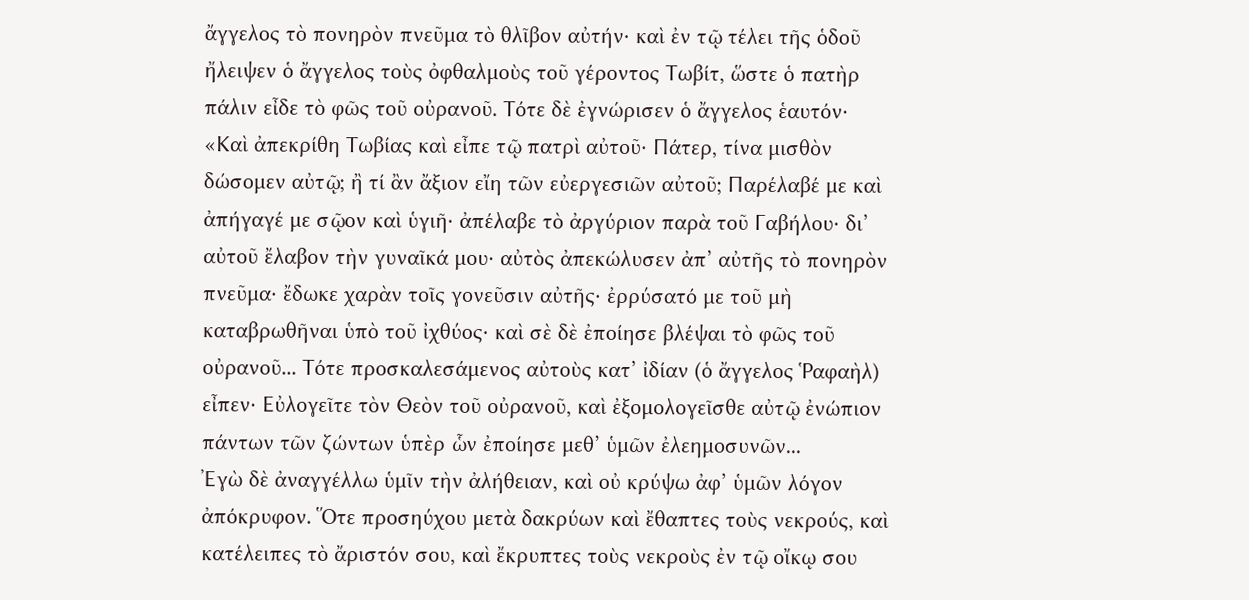ἄγγελος τὸ πονηρὸν πνεῦμα τὸ θλῖβον αὐτήν· καὶ ἐν τῷ τέλει τῆς ὁδοῦ ἤλειψεν ὁ ἄγγελος τοὺς ὀφθαλμοὺς τοῦ γέροντος Τωβίτ, ὥστε ὁ πατὴρ πάλιν εἶδε τὸ φῶς τοῦ οὐρανοῦ. Τότε δὲ ἐγνώρισεν ὁ ἄγγελος ἑαυτόν·
«Καὶ ἀπεκρίθη Τωβίας καὶ εἶπε τῷ πατρὶ αὐτοῦ· Πάτερ, τίνα μισθὸν δώσομεν αὐτῷ; ἢ τί ἂν ἄξιον εἴη τῶν εὐεργεσιῶν αὐτοῦ; Παρέλαβέ με καὶ ἀπήγαγέ με σῷον καὶ ὑγιῆ· ἀπέλαβε τὸ ἀργύριον παρὰ τοῦ Γαβήλου· δι’ αὐτοῦ ἔλαβον τὴν γυναῖκά μου· αὐτὸς ἀπεκώλυσεν ἀπ’ αὐτῆς τὸ πονηρὸν πνεῦμα· ἔδωκε χαρὰν τοῖς γονεῦσιν αὐτῆς· ἐρρύσατό με τοῦ μὴ καταβρωθῆναι ὑπὸ τοῦ ἰχθύος· καὶ σὲ δὲ ἐποίησε βλέψαι τὸ φῶς τοῦ οὐρανοῦ... Τότε προσκαλεσάμενος αὐτοὺς κατ’ ἰδίαν (ὁ ἄγγελος Ῥαφαὴλ) εἶπεν· Εὐλογεῖτε τὸν Θεὸν τοῦ οὐρανοῦ, καὶ ἐξομολογεῖσθε αὐτῷ ἐνώπιον πάντων τῶν ζώντων ὑπὲρ ὧν ἐποίησε μεθ’ ὑμῶν ἐλεημοσυνῶν...
Ἐγὼ δὲ ἀναγγέλλω ὑμῖν τὴν ἀλήθειαν, καὶ οὐ κρύψω ἀφ’ ὑμῶν λόγον ἀπόκρυφον. Ὅτε προσηύχου μετὰ δακρύων καὶ ἔθαπτες τοὺς νεκρούς, καὶ κατέλειπες τὸ ἄριστόν σου, καὶ ἔκρυπτες τοὺς νεκροὺς ἐν τῷ οἴκῳ σου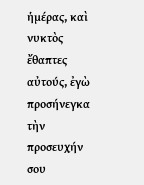ἡμέρας, καὶ νυκτὸς ἔθαπτες αὐτούς, ἐγὼ προσήνεγκα τὴν προσευχήν σου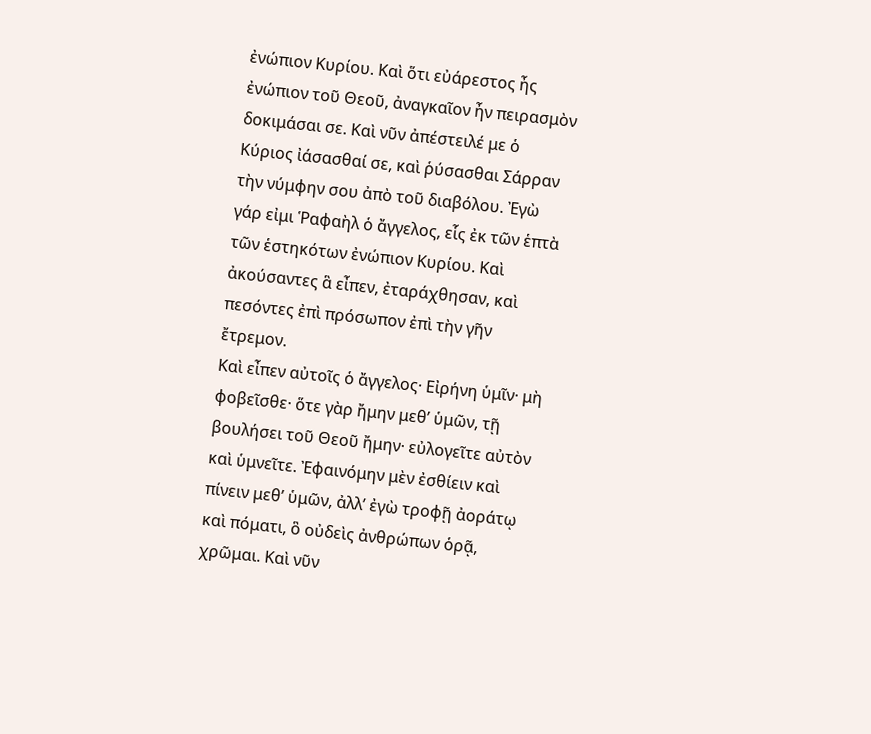ἐνώπιον Κυρίου. Καὶ ὅτι εὐάρεστος ἦς ἐνώπιον τοῦ Θεοῦ, ἀναγκαῖον ἦν πειρασμὸν δοκιμάσαι σε. Καὶ νῦν ἀπέστειλέ με ὁ Κύριος ἰάσασθαί σε, καὶ ῥύσασθαι Σάρραν τὴν νύμφην σου ἀπὸ τοῦ διαβόλου. Ἐγὼ γάρ εἰμι Ῥαφαὴλ ὁ ἄγγελος, εἷς ἐκ τῶν ἑπτὰ τῶν ἑστηκότων ἐνώπιον Κυρίου. Καὶ ἀκούσαντες ἃ εἶπεν, ἐταράχθησαν, καὶ πεσόντες ἐπὶ πρόσωπον ἐπὶ τὴν γῆν ἔτρεμον.
Καὶ εἶπεν αὐτοῖς ὁ ἄγγελος· Εἰρήνη ὑμῖν· μὴ φοβεῖσθε· ὅτε γὰρ ἤμην μεθ’ ὑμῶν, τῇ βουλήσει τοῦ Θεοῦ ἤμην· εὐλογεῖτε αὐτὸν καὶ ὑμνεῖτε. Ἐφαινόμην μὲν ἐσθίειν καὶ πίνειν μεθ’ ὑμῶν, ἀλλ’ ἐγὼ τροφῇ ἀοράτῳ καὶ πόματι, ὃ οὐδεὶς ἀνθρώπων ὁρᾷ, χρῶμαι. Καὶ νῦν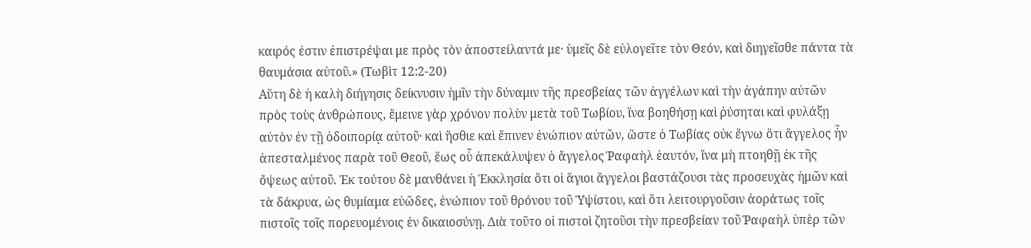καιρός ἐστιν ἐπιστρέψαι με πρὸς τὸν ἀποστείλαντά με· ὑμεῖς δὲ εὐλογεῖτε τὸν Θεόν, καὶ διηγεῖσθε πάντα τὰ θαυμάσια αὐτοῦ.» (Τωβὶτ 12:2-20)
Αὕτη δὲ ἡ καλὴ διήγησις δείκνυσιν ἡμῖν τὴν δύναμιν τῆς πρεσβείας τῶν ἀγγέλων καὶ τὴν ἀγάπην αὐτῶν πρὸς τοὺς ἀνθρώπους, ἔμεινε γὰρ χρόνον πολὺν μετὰ τοῦ Τωβίου, ἵνα βοηθήσῃ καὶ ῥύσηται καὶ φυλάξῃ αὐτὸν ἐν τῇ ὁδοιπορίᾳ αὐτοῦ· καὶ ἤσθιε καὶ ἔπινεν ἐνώπιον αὐτῶν, ὥστε ὁ Τωβίας οὐκ ἔγνω ὅτι ἄγγελος ἦν ἀπεσταλμένος παρὰ τοῦ Θεοῦ, ἕως οὗ ἀπεκάλυψεν ὁ ἄγγελος Ῥαφαὴλ ἑαυτόν, ἵνα μὴ πτοηθῇ ἐκ τῆς ὄψεως αὐτοῦ. Ἐκ τούτου δὲ μανθάνει ἡ Ἐκκλησία ὅτι οἱ ἅγιοι ἄγγελοι βαστάζουσι τὰς προσευχὰς ἡμῶν καὶ τὰ δάκρυα, ὡς θυμίαμα εὐῶδες, ἐνώπιον τοῦ θρόνου τοῦ Ὑψίστου, καὶ ὅτι λειτουργοῦσιν ἀοράτως τοῖς πιστοῖς τοῖς πορευομένοις ἐν δικαιοσύνῃ. Διὰ τοῦτο οἱ πιστοὶ ζητοῦσι τὴν πρεσβείαν τοῦ Ῥαφαὴλ ὑπὲρ τῶν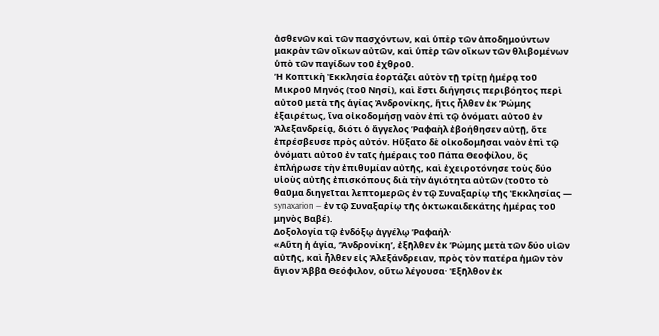ἀσθενῶν καὶ τῶν πασχόντων, καὶ ὑπὲρ τῶν ἀποδημούντων μακρὰν τῶν οἴκων αὐτῶν, καὶ ὑπὲρ τῶν οἴκων τῶν θλιβομένων ὑπὸ τῶν παγίδων τοῦ ἐχθροῦ.
Ἡ Κοπτικὴ Ἐκκλησία ἑορτάζει αὐτὸν τῇ τρίτῃ ἡμέρᾳ τοῦ Μικροῦ Μηνός (τοῦ Νησί), καὶ ἔστι διήγησις περιβόητος περὶ αὐτοῦ μετὰ τῆς ἁγίας Ἀνδρονίκης, ἥτις ἦλθεν ἐκ Ῥώμης ἐξαιρέτως, ἵνα οἰκοδομήσῃ ναὸν ἐπὶ τῷ ὀνόματι αὐτοῦ ἐν Ἀλεξανδρείᾳ, διότι ὁ ἄγγελος Ῥαφαὴλ ἐβοήθησεν αὐτῇ, ὅτε ἐπρέσβευσε πρὸς αὐτόν. Ηὔξατο δὲ οἰκοδομῆσαι ναὸν ἐπὶ τῷ ὀνόματι αὐτοῦ ἐν ταῖς ἡμέραις τοῦ Πάπα Θεοφίλου, ὃς ἐπλήρωσε τὴν ἐπιθυμίαν αὐτῆς, καὶ ἐχειροτόνησε τοὺς δύο υἱοὺς αὐτῆς ἐπισκόπους διὰ τὴν ἁγιότητα αὐτῶν (τοῦτο τὸ θαῦμα διηγεῖται λεπτομερῶς ἐν τῷ Συναξαρίῳ τῆς Ἐκκλησίας — synaxarion — ἐν τῷ Συναξαρίῳ τῆς ὀκτωκαιδεκάτης ἡμέρας τοῦ μηνὸς Βαβέ).
Δοξολογία τῷ ἐνδόξῳ ἀγγέλῳ Ῥαφαήλ·
«Αὕτη ἡ ἁγία, ‘Ἀνδρονίκη’, ἐξῆλθεν ἐκ Ῥώμης μετὰ τῶν δύο υἱῶν αὐτῆς, καὶ ἦλθεν εἰς Ἀλεξάνδρειαν, πρὸς τὸν πατέρα ἡμῶν τὸν ἅγιον Ἀββᾶ Θεόφιλον, οὕτω λέγουσα· Ἐξῆλθον ἐκ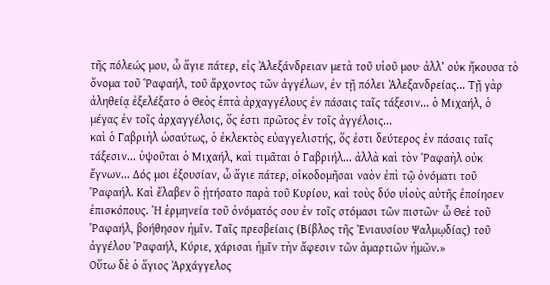τῆς πόλεώς μου, ὦ ἅγιε πάτερ, εἰς Ἀλεξάνδρειαν μετὰ τοῦ υἱοῦ μου· ἀλλ’ οὐκ ἤκουσα τὸ ὄνομα τοῦ Ῥαφαήλ, τοῦ ἄρχοντος τῶν ἀγγέλων, ἐν τῇ πόλει Ἀλεξανδρείας... Τῇ γὰρ ἀληθείᾳ ἐξελέξατο ὁ Θεὸς ἑπτὰ ἀρχαγγέλους ἐν πάσαις ταῖς τάξεσιν... ὁ Μιχαήλ, ὁ μέγας ἐν τοῖς ἀρχαγγέλοις, ὅς ἐστι πρῶτος ἐν τοῖς ἀγγέλοις...
καὶ ὁ Γαβριὴλ ὡσαύτως, ὁ ἐκλεκτὸς εὐαγγελιστής, ὅς ἐστι δεύτερος ἐν πάσαις ταῖς τάξεσιν... ὑψοῦται ὁ Μιχαήλ, καὶ τιμᾶται ὁ Γαβριήλ... ἀλλὰ καὶ τὸν Ῥαφαὴλ οὐκ ἔγνων... Δός μοι ἐξουσίαν, ὦ ἅγιε πάτερ, οἰκοδομῆσαι ναὸν ἐπὶ τῷ ὀνόματι τοῦ Ῥαφαήλ. Καὶ ἔλαβεν ὃ ᾐτήσατο παρὰ τοῦ Κυρίου, καὶ τοὺς δύο υἱοὺς αὐτῆς ἐποίησεν ἐπισκόπους. Ἡ ἑρμηνεία τοῦ ὀνόματός σου ἐν τοῖς στόμασι τῶν πιστῶν· ὦ Θεὲ τοῦ Ῥαφαήλ, βοήθησον ἡμῖν. Ταῖς πρεσβείαις (Βίβλος τῆς Ἐνιαυσίου Ψαλμῳδίας) τοῦ ἀγγέλου Ῥαφαήλ, Κύριε, χάρισαι ἡμῖν τὴν ἄφεσιν τῶν ἁμαρτιῶν ἡμῶν.»
Οὕτω δὲ ὁ ἅγιος Ἀρχάγγελος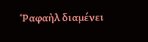Ῥαφαὴλ διαμένει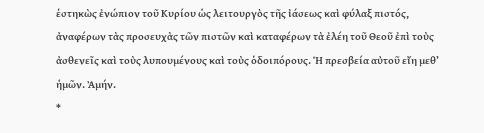ἑστηκὼς ἐνώπιον τοῦ Κυρίου ὡς λειτουργὸς τῆς ἰάσεως καὶ φύλαξ πιστός, ἀναφέρων τὰς προσευχὰς τῶν πιστῶν καὶ καταφέρων τὰ ἐλέη τοῦ Θεοῦ ἐπὶ τοὺς ἀσθενεῖς καὶ τοὺς λυπουμένους καὶ τοὺς ὁδοιπόρους. Ἡ πρεσβεία αὐτοῦ εἴη μεθ’ ἡμῶν. Ἀμήν.
*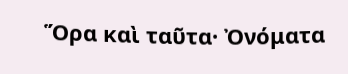Ὅρα καὶ ταῦτα· Ὀνόματα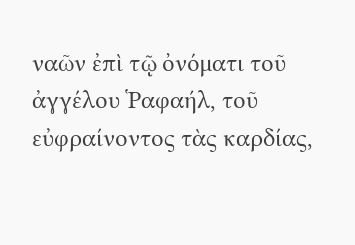ναῶν ἐπὶ τῷ ὀνόματι τοῦ ἀγγέλου Ῥαφαήλ, τοῦ εὐφραίνοντος τὰς καρδίας,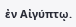ἐν Αἰγύπτῳ.